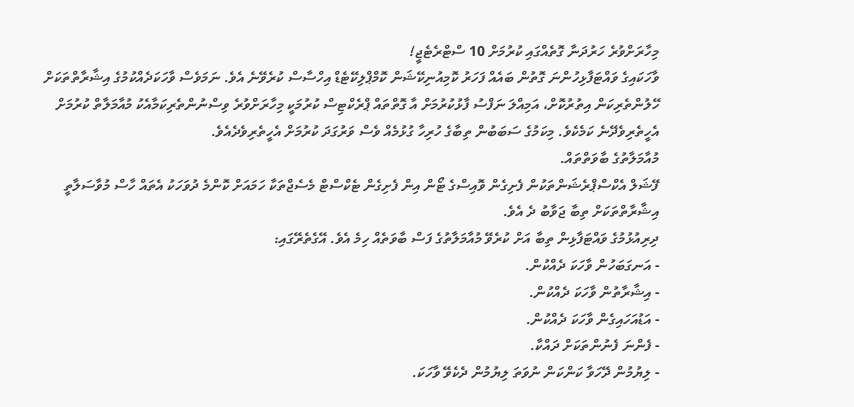މިހާރަށްވުރެ ހަރުދަނާ ގޮތެއްގައި ކުރުމަށް 10 ސްޓްރެޓެޖީ!
ވާހަކައިގެ ވައްޓަފާޅިހުންނަ ގޮތުން ބައެއް ފަހަރު ކޮމިއުނިކޭޝަން ކޮމްޕްލިކޭޓެޑް އިހްސާސް ކުރެވޭނެ އެވެ. ނަމަވެސް ވާހަކަދެއްކުމުގެ އިޝާރާތްތަކަށް ހޭލުންތެރިކަން އިތުރުކޮށް، އަމިއްލަ ނަފްސު ފާޅުކުރުމަށް އާ ގޮތްތައް ޕްރެކްޓިސް ކުރުމަކީ މިހާރަށްވުރެ ވިސްނުންތެރިކަމާއެކު މުއާމަލާތް ކުރުމަށް އެހީތެރިވެދޭނެ ކަމެކެވެ. މިކަމުގެ ސަބަބުން ތިބާގެ ހުރިހާ ގުޅުމެއް ވެސް ވަރުގަދަ ކުރުމަށް އެހީތެރިވެދެއެވެ.
މުއާމަލާތުގެ ބާވަތްތައް.
ފޭޝަލް އެކްސްޕްރެޝަންތަކުން ފެށިގެން ވޮއިސްގެ ޓޯން އިން ފެށިގެން ޓެކްސްޓް މެސެޖްތަކާ ހަމައަށް ކޮންމެ ދުވަހަކު އެތައް ހާސް މުވާސަލާތީ އިޝާރާތްތަކަށް ތިބާ ޖަވާބު ދެ އެވެ.
ދިރިއުޅުމުގެ ވައްޓަފާޅިން ތިބާ އަށް ކުރެވޭ މުއާމަލާތުގެ ފަސް ބާވަތެއް ހިމެ އެވެ. އޭގެތެރޭގައި:
- އަނގަބަހުން ވާހަކަ ދެއްކުން.
- އިޝާރާތުން ވާހަކަ ދެއްކުން.
- އަޑުއަހައިގެން ވާހަކަ ދެއްކުން.
- ފެންނަ ފެނުންތަކަށް ދައްކާ.
- ލިޔުމުން ދޭހަވާ ކަންކަން ނުވަތަ ލިޔުމުން ދެކެވޭ ވާހަކަ.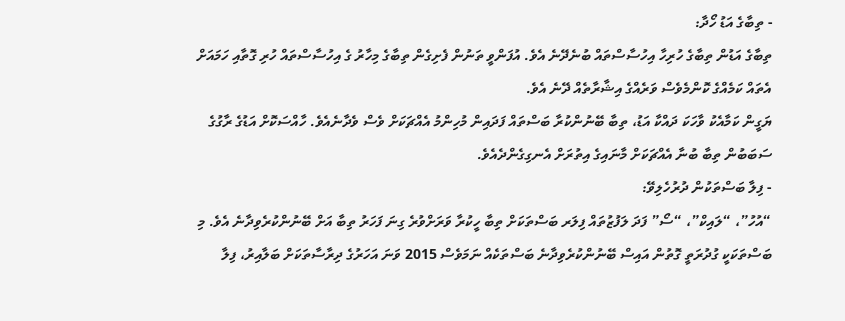- ތިބާގެ އަޑު ހޯދާ:
ތިބާގެ އަޑުން ތިބާގެ ހުރިހާ އިހުސާސްތައް ބުނެދޭނެ އެވެ. އުފަންވީ ތަނުން ފެށިގެން ތިބާގެ މިހާރު ގެ އިހުސާސްތައް ހުރި ގޮތާއި ހަމައަށް އެތައް ކަމެއްގެ ކޮންމެވެސް ވަރެއްގެ އިޝާރާތެއް ދޭނެ އެވެ.
ޔަގީން ކަމާއެކު ވާހަކަ ދައްކާ އަޑު، ތިބާ ބޭނުންކުރާ ބަސްތައް ފަދައިން މުހިންމު އެއްޗަކަށް ވެސް ވެދާނެއެވެ. ހާއްސަކޮށް އަޑުގެ ރާގުގެ ސަބަބުން ތިބާ ބުނާ އެއްޗަކަށް މާނައިގެ އިތުރަށް އެނގިގެންދެއެވެ.
- ފިލާ ބަސްތަކުން ދުރުހެލިވޭ:
“އުހު”، “ލައިކް”، “ސޯ” ފަދަ ލަފުޒުތައް ފިލަރ ބަސްތަކަށް ތިބާ ހީކުރާ ވަރަށްވުރެ ގިނަ ފަހަރު ތިބާ އަށް ބޭނުންކުރެވިދާނެ އެވެ. މި ބަސްތަކަކީ ގުދުރަތީ ގޮތުން އައިސް ބޭނުންކުރެވިދާނެ ބަސްތަކެއް ނަމަވެސް 2015 ވަނަ އަހަރުގެ ދިރާސާތަކަށް ބަލާއިރު، ފިލާ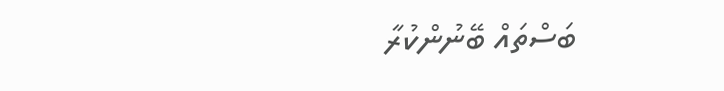ބަސްތައް ބޭނުންކުރާ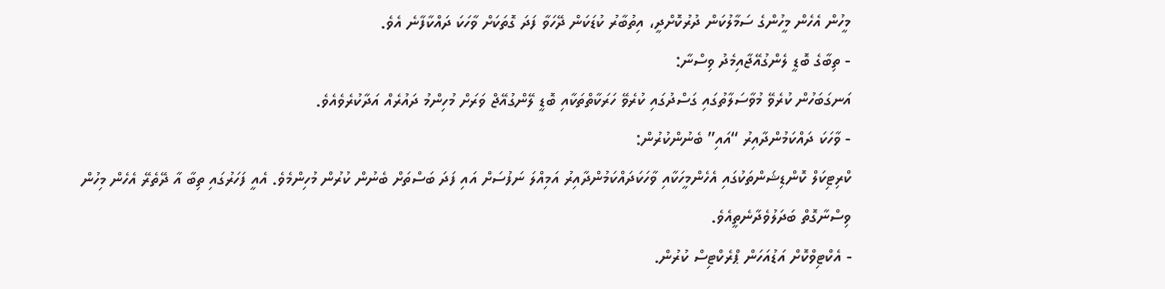މީހުން އެހެން މީހުންގެ ސަމާލުކަން ދުރުކޮށްދީ، އިތުބާރު ކުޑަކަން ދޭހަވާ ފަދަ ގޮތަކަށް ވާހަކަ ދައްކާފާނެ އެވެ.
- ތިބާގެ ބޮޑީ ލެންގުއޭޖާއިމެދު ވިސްނާ:
އަނގަބަހުން ކުރެވޭ މުވާސަލާތުގައި ގަސްދުގައި ކުރެވޭ ހަރަކާތްތަކާއި ބޮޑީ ލޭންގުއޭޖް ވަރަށް މުހިންމު ދައުރެއް އަދާކުރެވެއެވެ.
- ވާހަކަ ދައްކަމުންދާއިރު “އައި” ބެނުންކުރުން:
ކްރިޓިކަލް ކޮންޑިޝަންތަކުގައި އެހެންމީހަކާއި ވާހަކަދައްކަމުންދާއިރު އަމިއްލަ ނަފުސަށް އައި ފަދަ ބަސްތަށް ބެނުން ކުރުން މުހިންމެވެ. އެއީ ފަހަރުގައި ތިބާ އާ ދޭތެރޭ އެހެން މިހުން ވިސްނާގޮތް ބަދަލުވެދާނެތީއެވެ.
- އެކްޓިވްކޮށް އަޑުއަހަން ޕްރެކްޓިސް ކުރުން.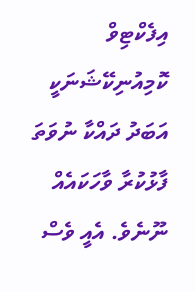އިފެކްޓިވް ކޮމިއުނިކޭޝަނަކީ އަބަދު ދައްކާ ނުވަތަ ފާޅުކުރާ ވާހަކައެއް ނޫނެވެ. އެއީ ވެސް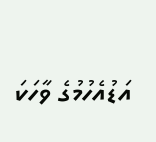އަޑުއެހުމުގެ ވާހަކަ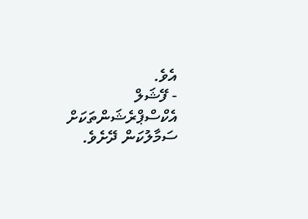އެވެ.
- ފޭޝަލް އެކްސްޕްރެޝަންތަކަށް ސަމާލުކަން ދޭށެވެ.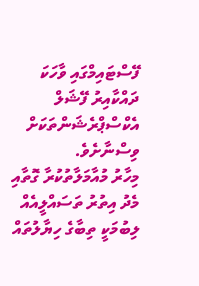ފޭސްޓައިމްގައި ވާހަކަ ދައްކާއިރު ފޭޝަލް އެކްސްޕްރެޝަންތަކަށް ވިސްނާށެވެ.
މިހާރު މުއާމަލާތުކުރާ ގޮތާއި މެދު އިތުރު ތަސައްލީއެއް ލިބުމަކީ ތިބާގެ ހިޔާލުތައް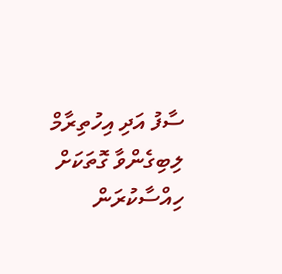ސާފު އަދި އިހުތިރާމް ލިބިގެންވާ ގޮތަކަށް ހިއްސާކުރަން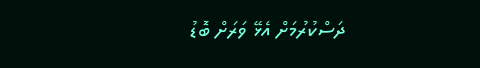ދަސްކުރުމަށް އެޅޭ ވަރަށް ބޮޑު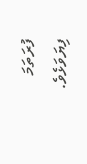ފުރަތަމަ ފިޔަވަޅެވެ.